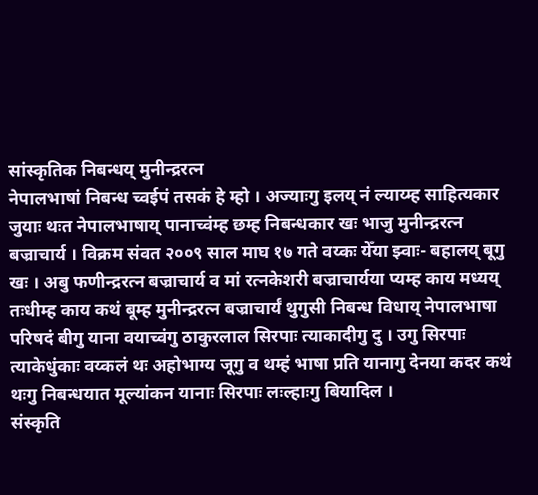सांस्कृतिक निबन्धय् मुनीन्द्ररत्न
नेपालभाषां निबन्ध च्वईपं तसकं हे म्हो । अज्याःगु इलय् नं ल्याय्म्ह साहित्यकार जुयाः थःत नेपालभाषाय् पानाच्वंम्ह छम्ह निबन्धकार खः भाजु मुनीन्द्ररत्न बज्राचार्य । विक्रम संवत २००९ साल माघ १७ गते वय्कः येँया झ्वाः- बहालय् बूगु खः । अबु फणीन्द्ररत्न बज्राचार्य व मां रत्नकेशरी बज्राचार्यया प्यम्ह काय मध्यय् तःधीम्ह काय कथं बूम्ह मुनीन्द्ररत्न बज्राचार्यं थुगुसी निबन्ध विधाय् नेपालभाषा परिषदं बीगु याना वयाच्वंगु ठाकुरलाल सिरपाः त्याकादीगु दु । उगु सिरपाः त्याकेधुंकाः वय्कलं थः अहोभाग्य जूगु व थम्हं भाषा प्रति यानागु देनया कदर कथं थःगु निबन्धयात मूल्यांकन यानाः सिरपाः लःल्हाःगु बियादिल ।
संस्कृति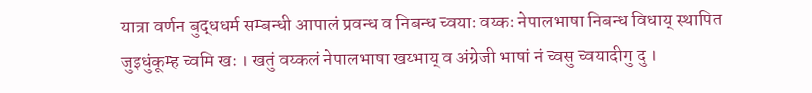यात्रा वर्णन बुद्धधर्म सम्बन्धी आपालं प्रवन्ध व निबन्ध च्वयाः वय्कः नेपालभाषा निबन्ध विधाय् स्थापित जुइधुंकूम्ह च्वमि खः । खतुं वय्कलं नेपालभाषा खय्भाय् व अंग्रेजी भाषां नं च्वसु च्वयादीगु दु ।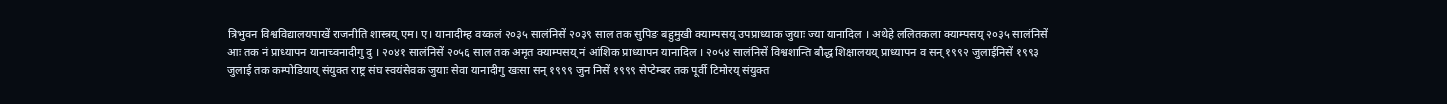त्रिभुवन विश्वविद्यालयपाखें राजनीति शास्त्रय् एम। ए। यानादीम्ह वय्कलं २०३५ सालंनिसें २०३९ साल तक सुपिङ बहुमुखी क्याम्पसय् उपप्राध्याक जुयाः ज्या यानादिल । अथेहे ललितकला क्याम्पसय् २०३५ सालंनिसें आः तक नं प्राध्यापन यानाच्वनादीगु दु । २०४१ सालंनिसें २०५६ साल तक अमृत क्याम्पसय् नं आंशिक प्राध्यापन यानादिल । २०५४ सालंनिसें विश्वशान्ति बौद्ध शिक्षालयय् प्राध्यापन व सन् १९९२ जुलाईनिसें १९९३ जुलाई तक कम्पोडियाय् संयुक्त राष्ट्र संघ स्वयंसेवक जुयाः सेवा यानादीगु खःसा सन् १९९९ जुन निसें १९९९ सेप्टेम्बर तक पूर्वी टिमोरय् संयुक्त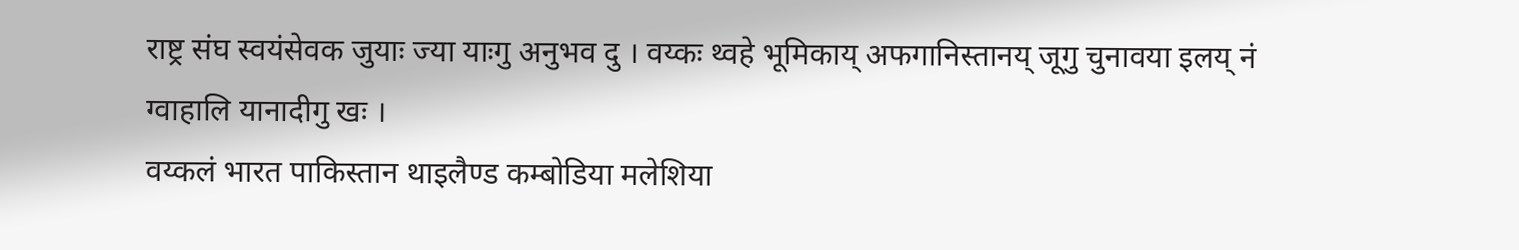राष्ट्र संघ स्वयंसेवक जुयाः ज्या याःगु अनुभव दु । वय्कः थ्वहे भूमिकाय् अफगानिस्तानय् जूगु चुनावया इलय् नं ग्वाहालि यानादीगु खः ।
वय्कलं भारत पाकिस्तान थाइलैण्ड कम्बोडिया मलेशिया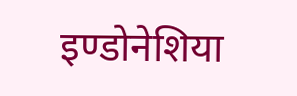इण्डोनेशिया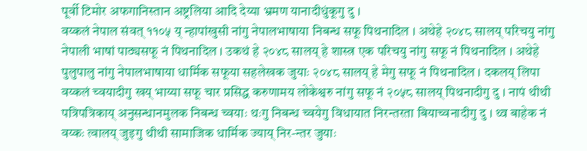पूर्वी टिमोर अफगानिस्तान अष्ट्रलिया आदि देय्या भ्रमण यानादीधुंकूगु दु ।
वय्कलं नेपाल संवत् ११०५ य् न्हापांखुसी नांगु नेपालभाषाया निबन्ध सफू पिथनादिल । अथेहे २०४८ सालय् परिचयु नांगु नेपाली भाषां पाठ्यसफू नं पिथनादिल । उकथं हे २०४८ सालय् हे शास्त्र एक परिचयु नांगु सफू नं पिथनादिल । अथेहे पुलुपालु नांगु नेपालभाषाया धार्मिक सफूया सहलेखक जुयाः २०४८ सालय् हे मेगु सफू नं पिथनादिल । दकलय् लिपा वय्कलं च्वयादीगु खय् भाय्या सफू चार प्रसिद्ध करुणामय लोकेश्वरु नांगु सफू नं २०५८ सालय् पिथनादीगु दु । नापं थीथी पत्रिपत्रिकाय् अनुसन्धानमुलक निबन्ध च्वयाः थःगु निबन्ध च्वयेगु विधायात निरन्तरता बियाच्वनादीगु दु । थ्व बाहेक नं वय्कः त्वालय् जुइगु थीथी सामाजिक धार्मिक ज्याय् निर-न्तर जुयाः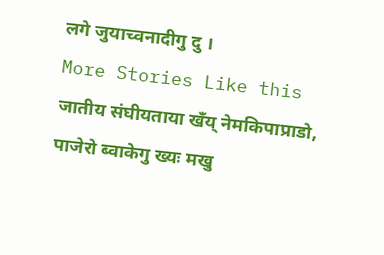लगे जुयाच्वनादीगु दु ।
More Stories Like this
जातीय संघीयताया खँय् नेमकिपाप्राडो, पाजेरो ब्वाकेगु ख्यः मखु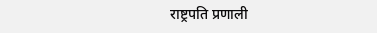राष्ट्रपति प्रणाली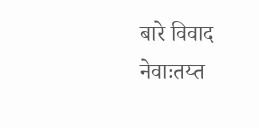बारे विवाद
नेवाःतय्त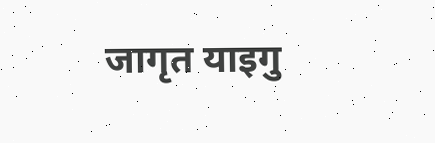जागृत याइगु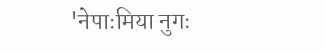'नेपाःमिया नुगः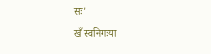सः'
खँ स्वनिगःया